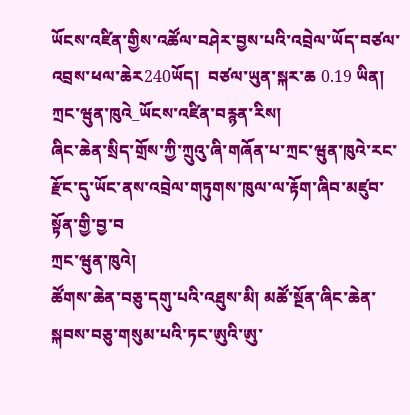ཡོངས་འཛིན་གྱིས་འཚོལ་བཤེར་བྱས་པའི་འབྲེལ་ཡོད་བཙལ་འབྲས་ཕལ་ཆེར240ཡོད།  བཙལ་ཡུན་སྐར་ཆ 0.19 ཡིན།
ཀྲང་ཝུན་ཁུའེ_ཡོངས་འཛིན་བརྙན་རིས།
ཞིང་ཆེན་སྲིད་གྲོས་ཀྱི་ཀྲུའུ་ཞི་གཞོན་པ་ཀྲང་ཝུན་ཁུའེ་རང་རྫོང་དུ་ཡོང་ནས་འབྲེལ་གཏུགས་ཁུལ་ལ་རྟོག་ཞིབ་མཛུབ་སྟོན་གྱི་བྱ་བ
ཀྲང་ཝུན་ཁུའེ།
ཚོགས་ཆེན་བཅུ་དགུ་པའི་འཐུས་མི། མཚོ་སྔོན་ཞིང་ཆེན་སྐབས་བཅུ་གསུམ་པའི་ཏང་ཨུའི་ཨུ་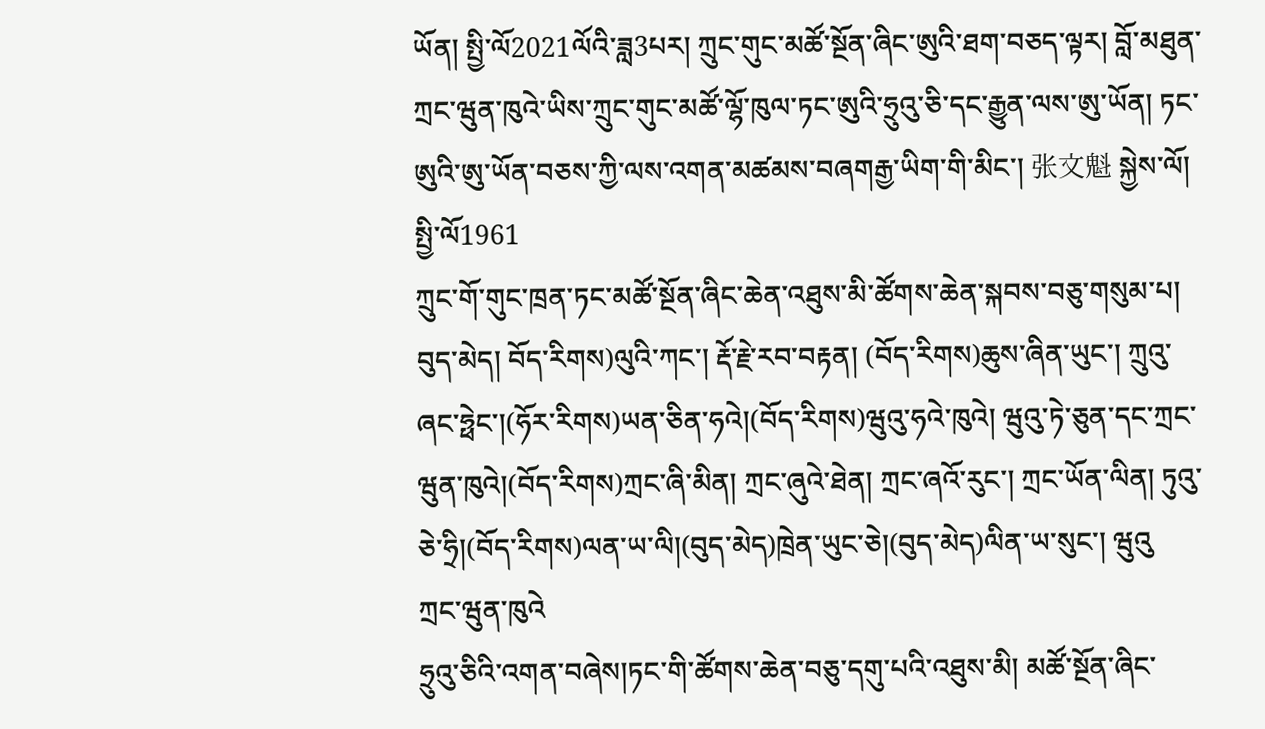ཡོན། སྤྱི་ལོ2021ལོའི་ཟླ3པར། ཀྲུང་གུང་མཚོ་སྔོན་ཞིང་ཨུའི་ཐག་བཅད་ལྟར། བློ་མཐུན་ཀྲང་ཝུན་ཁུའེ་ཡིས་ཀྲུང་གུང་མཚོ་ལྷོ་ཁུལ་ཏང་ཨུའི་ཧྲུའུ་ཅི་དང་རྒྱུན་ལས་ཨུ་ཡོན། ཏང་ཨུའི་ཨུ་ཡོན་བཅས་ཀྱི་ལས་འགན་མཚམས་བཞགརྒྱ་ཡིག་གི་མིང་། 张文魁 སྐྱེས་ལོ། སྤྱི་ལོ1961
ཀྲུང་གོ་གུང་ཁྲན་ཏང་མཚོ་སྔོན་ཞིང་ཆེན་འཐུས་མི་ཚོགས་ཆེན་སྐབས་བཅུ་གསུམ་པ།
བུད་མེད། བོད་རིགས)ལུའི་ཀང་། རྡོ་རྗེ་རབ་བརྟན། (བོད་རིགས)ཆུས་ཞིན་ཡུང་། ཀྲུའུ་ཞང་ཧྥེང་།(ཧོར་རིགས)ཡན་ཅིན་ཧའེ།(བོད་རིགས)ཝུའུ་ཧའེ་ཁུའེ། ཝུའུ་ཏེ་ཅུན་དང་ཀྲང་ཝུན་ཁུའེ།(བོད་རིགས)ཀྲང་ཞི་མིན། ཀྲང་ཞུའེ་ཐེན། ཀྲང་ཞའོ་རུང་། ཀྲང་ཡོན་ལིན། ཏུའུ་ཅེ་ཧྲི།(བོད་རིགས)ལན་ཡ་ལི།(བུད་མེད)ཁྲེན་ཡུང་ཅེ།(བུད་མེད)ལིན་ཡ་སུང་། ཝུའུ
ཀྲང་ཝུན་ཁུའེ
ཧྲུའུ་ཅིའི་འགན་བཞེས།ཏང་གི་ཚོགས་ཆེན་བཅུ་དགུ་པའི་འཐུས་མི། མཚོ་སྔོན་ཞིང་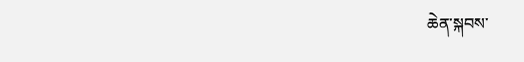ཆེན་སྐབས་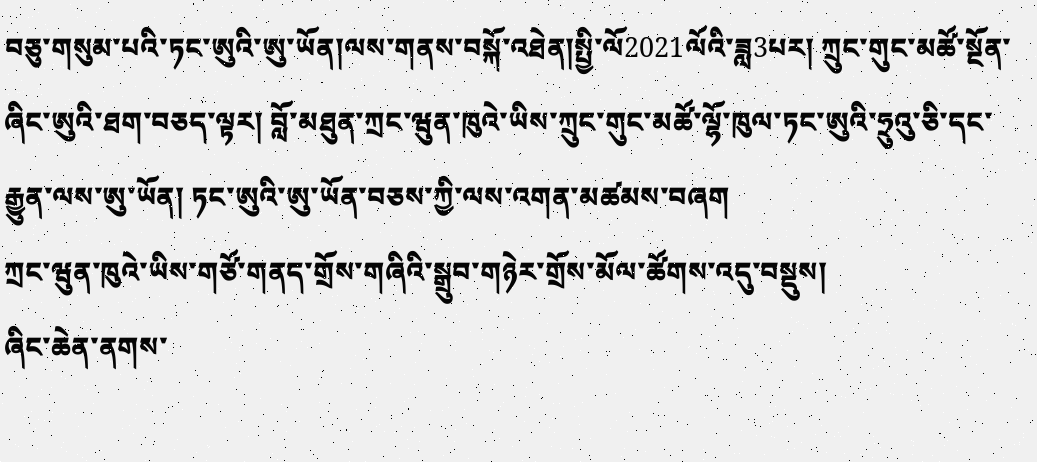བཅུ་གསུམ་པའི་ཏང་ཨུའི་ཨུ་ཡོན།ལས་གནས་བསྐོ་འཐེན།སྤྱི་ལོ2021ལོའི་ཟླ3པར། ཀྲུང་གུང་མཚོ་སྔོན་ཞིང་ཨུའི་ཐག་བཅད་ལྟར། བློ་མཐུན་ཀྲང་ཝུན་ཁུའེ་ཡིས་ཀྲུང་གུང་མཚོ་ལྷོ་ཁུལ་ཏང་ཨུའི་ཧྲུའུ་ཅི་དང་རྒྱུན་ལས་ཨུ་ཡོན། ཏང་ཨུའི་ཨུ་ཡོན་བཅས་ཀྱི་ལས་འགན་མཚམས་བཞག
ཀྲང་ཝུན་ཁུའེ་ཡིས་གཙོ་གནད་གྲོས་གཞིའི་སྒྲུབ་གཉེར་གྲོས་མོལ་ཚོགས་འདུ་བསྡུས།
ཞིང་ཆེན་ནགས་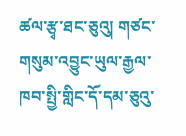ཚལ་རྩྭ་ཐང་ཅུའུ། གཙང་གསུམ་འབྱུང་ཡུལ་རྒྱལ་ཁབ་སྤྱི་གླིང་དོ་དམ་ཅུའུ་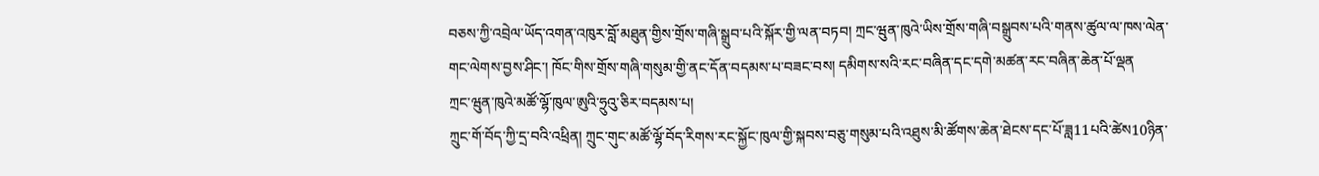བཅས་ཀྱི་འབྲེལ་ཡོད་འགན་འཁུར་བློ་མཐུན་གྱིས་གྲོས་གཞི་སྒྲུབ་པའི་སྐོར་གྱི་ལན་བཏབ། ཀྲང་ཝུན་ཁུའེ་ཡིས་གྲོས་གཞི་བསྒྲུབས་པའི་གནས་ཚུལ་ལ་ཁས་ལེན་གང་ལེགས་བྱས་ཤིང་། ཁོང་གིས་གྲོས་གཞི་གསུམ་གྱི་ནང་དོན་བདམས་པ་བཟང་བས། དམིགས་སའི་རང་བཞིན་དང་དགེ་མཚན་རང་བཞིན་ཆེན་པོ་ལྡན
ཀྲང་ཝུན་ཁུའེ་མཚོ་ལྷོ་ཁུལ་ཨུའི་ཧྲུའུ་ཅིར་བདམས་པ།
ཀྲུང་གོ་བོད་ཀྱི་དྲ་བའི་འཕྲིན། ཀྲུང་གུང་མཚོ་ལྷོ་བོད་རིགས་རང་སྐྱོང་ཁུལ་གྱི་སྐབས་བཅུ་གསུམ་པའི་འཐུས་མི་ཚོགས་ཆེན་ཐེངས་དང་པོ་ཟླ11པའི་ཚེས10ཉིན་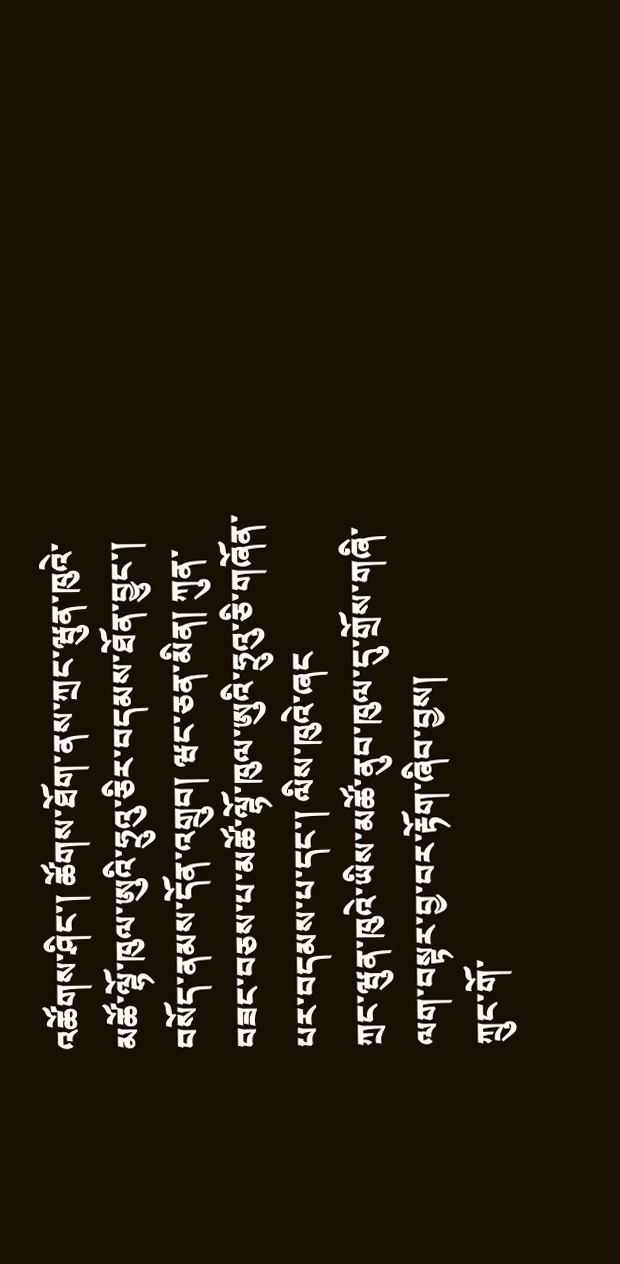འཚོགས་ཤིང་། ཚོགས་ཐོག་ནས་ཀྲང་ཝུན་ཁུའེ་མཚོ་ལྷོ་ཁུལ་ཨུའི་ཧྲུའུ་ཅིར་བདམས་ཐོན་བྱུང་། བསོད་ནམས་དོན་འགྲུབ། ཝང་ཅན་མིན། ཀུན་བཟང་བཅས་པ་མཚོ་ལྷོ་ཁུལ་ཨུའི་ཧྲུའུ་ཅི་གཞོན་པར་བདམས་པ་དང་། ལིས་ཁུའེ་ཞང
ཀྲང་ཝུན་ཁུའེ་ཡིས་མཚོ་ནུབ་ཁུལ་དུ་གྲོས་གཞི་ལག་བསྟར་བྱ་བར་རྟོག་ཞིབ་བྱས།
ཀྲུང་གོ་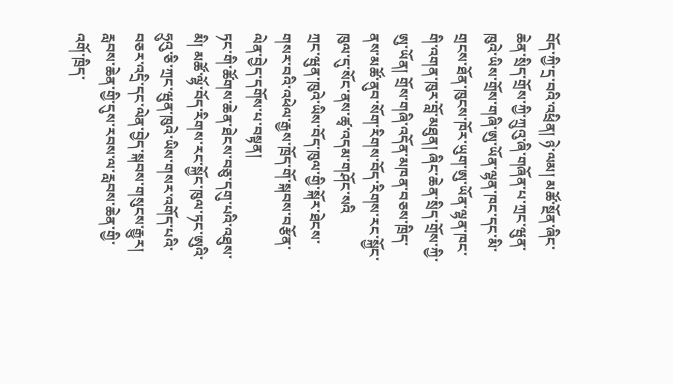བོད་ཀྱི་དྲ་བའི་འཕྲིན། ཉེ་ལམ། མཚོ་སྔོན་ཞིང་ཆེན་སྲིད་གྲོས་ཀྱི་ཀྲུའུ་ཞི་གཞོན་པ་ཀྲང་ཝུན་ཁུའེ་ཡིས་གྲོས་གཞི་ཨུ་ཡོན་ལྷན་ཁང་དང་མི་གྲངས་ཐོན་ཁུངས་ཁོར་ཡུག་ཨུ་ཡོན་ལྷན་ཁང་གི་འགན་ཁུར་བློ་མཐུན། ཞིང་ཆེན་སྲིད་གྲོས་ཀྱི་ཨུ་ཡོན། གྲོས་གཞི་འདོན་མཁན་བཅས་ཁྲིད་ནས་མཚོ་ནུབ་སོག་རིགས་བོད་རིགས་རང་སྐྱོང་ཁུལ་དུ་སོང་ནས་ཚྭ་འདམ་གཤོང་སའི
ཀྲང་ཝུན་ཁུའེ་ཡིས་བོད་ཁུལ་གྱི་སྐོར་ཐེངས་གསར་བའི་འཕེལ་རྒྱས་ཁྲོད་གོ་སྐབས་བརྩོན་ལེན་བྱེད་དགོས་པ་བསྟན།
ཏང་གི་ཚོགས་ཆེན་ཐེངས་བཅུ་དགུ་པའི་འཐུས་མི། མཚོ་ལྷོ་བོད་རིགས་རང་སྐྱོང་ཁུལ་ཏང་ཨུའི་ཧྲུའུ་ཅི་ཀྲང་ཝུན་ཁུའེ་ཡིས་གསར་འགོད་པའི་བཅར་འདྲི་དང་ལེན་བྱེད་སྐབས་གསུངས་རྒྱུར། རླབས་ཆེན་གྱི་དུས་རབས་ལ་རླབས་ཆེན་གྱི་འགོ་ཁྲིད་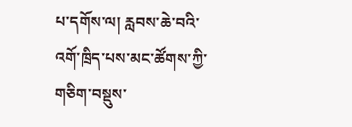པ་དགོས་ལ། རླབས་ཆེ་བའི་འགོ་ཁྲིད་པས་མང་ཚོགས་ཀྱི་གཅིག་བསྡུས་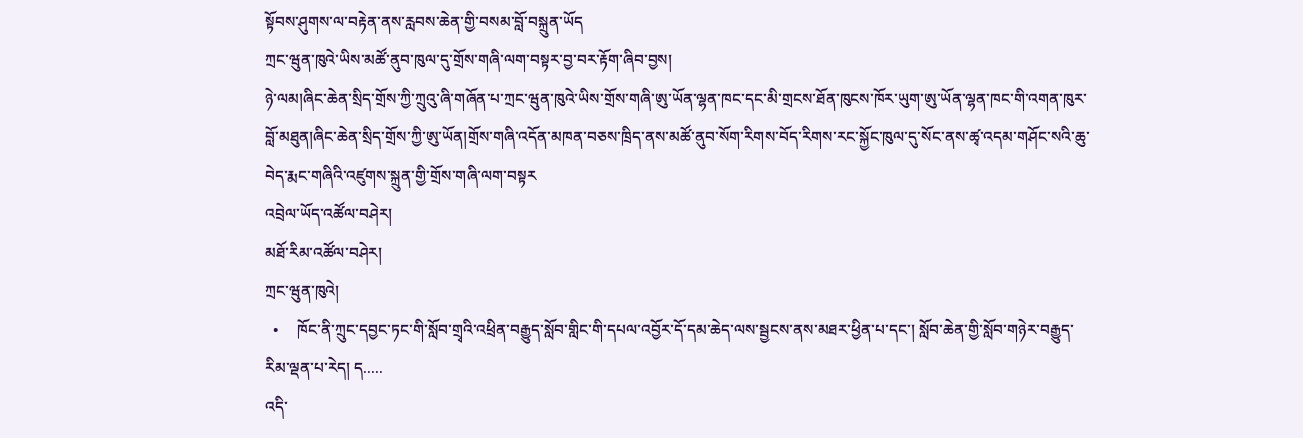སྟོབས་ཤུགས་ལ་བརྟེན་ནས་རླབས་ཆེན་གྱི་བསམ་བློ་བསྐྲུན་ཡོད
ཀྲང་ཝུན་ཁུའེ་ཡིས་མཚོ་ནུབ་ཁུལ་དུ་གྲོས་གཞི་ལག་བསྟར་བྱ་བར་རྟོག་ཞིབ་བྱས།
ཉེ་ལམ།ཞིང་ཆེན་སྲིད་གྲོས་ཀྱི་ཀྲུའུ་ཞི་གཞོན་པ་ཀྲང་ཝུན་ཁུའེ་ཡིས་གྲོས་གཞི་ཨུ་ཡོན་ལྷན་ཁང་དང་མི་གྲངས་ཐོན་ཁུངས་ཁོར་ཡུག་ཨུ་ཡོན་ལྷན་ཁང་གི་འགན་ཁུར་བློ་མཐུན།ཞིང་ཆེན་སྲིད་གྲོས་ཀྱི་ཨུ་ཡོན།གྲོས་གཞི་འདོན་མཁན་བཅས་ཁྲིད་ནས་མཚོ་ནུབ་སོག་རིགས་བོད་རིགས་རང་སྐྱོང་ཁུལ་དུ་སོང་ནས་ཚྭ་འདམ་གཤོང་སའི་ཆུ་བེད་རྨང་གཞིའི་འཛུགས་སྐྲུན་གྱི་གྲོས་གཞི་ལག་བསྟར
འབྲེལ་ཡོད་འཚོལ་བཤེར།
མཐོ་རིམ་འཚོལ་བཤེར།
ཀྲང་ཝུན་ཁུའེ།
  •     ཁོང་ནི་ཀྲུང་དབྱང་ཏང་གི་སློབ་གྲྭའི་འཕྲིན་བརྒྱུད་སློབ་གླིང་གི་དཔལ་འབྱོར་དོ་དམ་ཆེད་ལས་སྦྱངས་ནས་མཐར་ཕྱིན་པ་དང་། སློབ་ཆེན་གྱི་སློབ་གཉེར་བརྒྱུད་རིམ་ལྡན་པ་རེད། ད.....
འདི་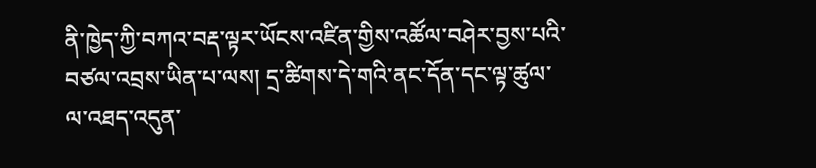ནི་ཁྱེད་ཀྱི་བཀའ་བརྡ་ལྟར་ཡོངས་འཛིན་གྱིས་འཚོལ་བཤེར་བྱས་པའི་བཙལ་འབྲས་ཡིན་པ་ལས། དྲ་ཚིགས་དེ་གའི་ནང་དོན་དང་ལྟ་ཚུལ་ལ་འཐད་འདུན་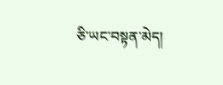ཅི་ཡང་བསྟན་མེད།